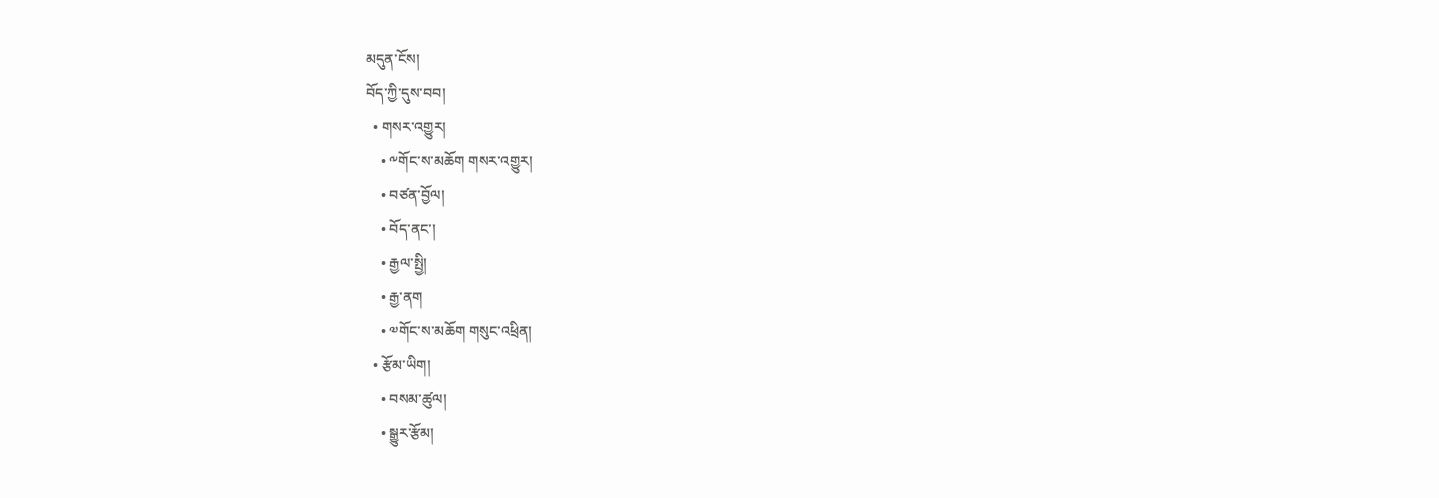མདུན་ངོས།
བོད་ཀྱི་དུས་བབ།
  • གསར་འགྱུར།
    • ༸གོང་ས་མཆོག གསར་འགྱུར།
    • བཙན་བྱོལ།
    • བོད་ནང་།
    • རྒྱལ་སྤྱི།
    • རྒྱ་ནག
    • ༧གོང་ས་མཆོག གསུང་འཕྲིན།
  • རྩོམ་ཡིག།
    • བསམ་ཚུལ།
    • སྒྱུར་རྩོམ།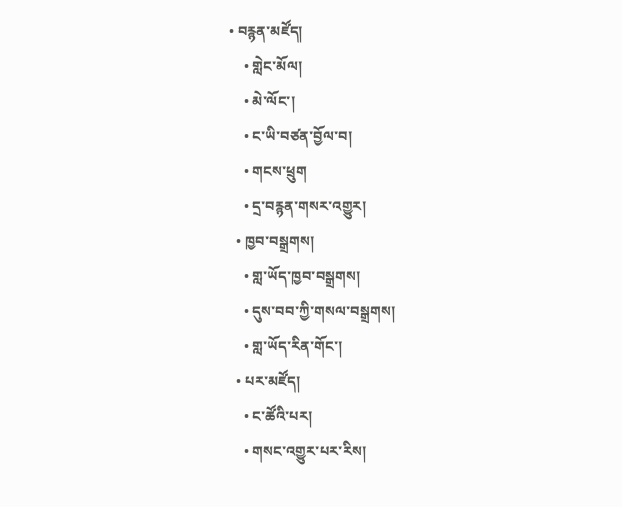• བརྙན་མཛོད།
    • གླེང་མོལ།
    • མེ་ལོང་།
    • ང་ཡི་བཙན་བྱོལ་བ།
    • གངས་ཕྲུག
    • དྲ་བརྙན་གསར་འགྱུར།
  • ཁྱབ་བསྒྲགས།
    • གླ་ཡོད་ཁྱབ་བསྒྲགས།
    • དུས་བབ་ཀྱི་གསལ་བསྒྲགས།
    • གླ་ཡོད་རིན་གོང་།
  • པར་མཛོད།
    • ང་ཚོའི་པར།
    • གསང་འགྱུར་པར་རིས།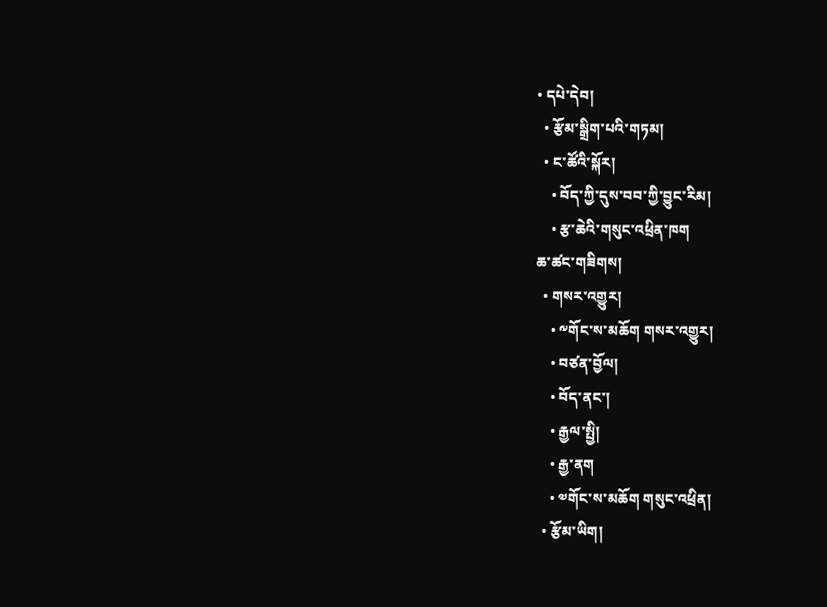• དཔེ་དེབ།
  • རྩོམ་སྒྲིག་པའི་གཏམ།
  • ང་ཚོའི་སྐོར།
    • བོད་ཀྱི་དུས་བབ་ཀྱི་བྱུང་རིམ།
    • རྩ་ཆེའི་གསུང་འཕྲིན་ཁག
ཆ་ཚང་གཟིགས།
  • གསར་འགྱུར།
    • ༸གོང་ས་མཆོག གསར་འགྱུར།
    • བཙན་བྱོལ།
    • བོད་ནང་།
    • རྒྱལ་སྤྱི།
    • རྒྱ་ནག
    • ༧གོང་ས་མཆོག གསུང་འཕྲིན།
  • རྩོམ་ཡིག།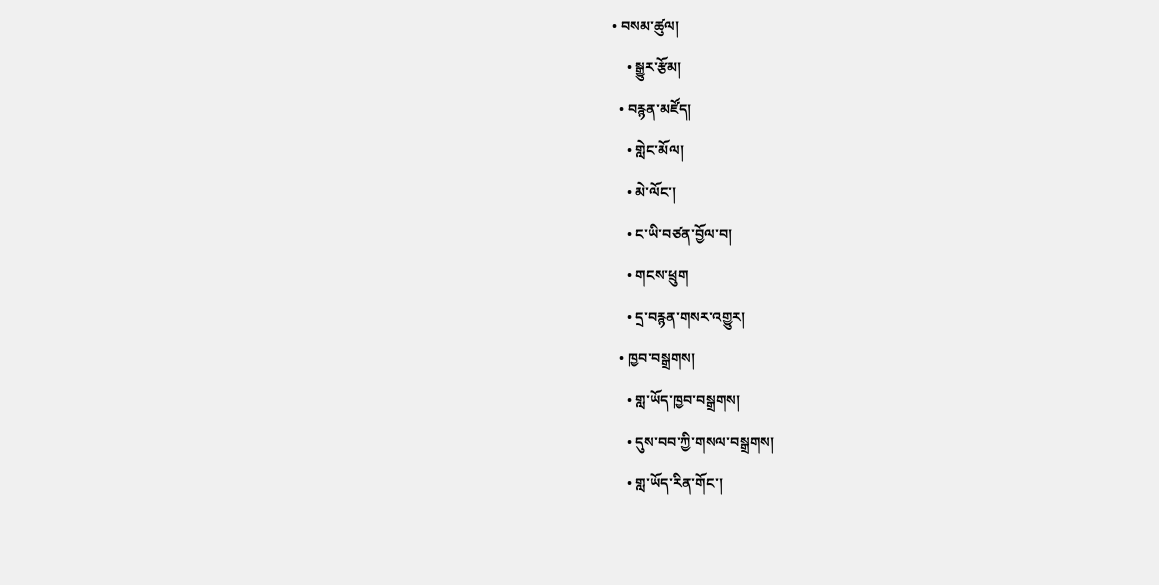• བསམ་ཚུལ།
    • སྒྱུར་རྩོམ།
  • བརྙན་མཛོད།
    • གླེང་མོལ།
    • མེ་ལོང་།
    • ང་ཡི་བཙན་བྱོལ་བ།
    • གངས་ཕྲུག
    • དྲ་བརྙན་གསར་འགྱུར།
  • ཁྱབ་བསྒྲགས།
    • གླ་ཡོད་ཁྱབ་བསྒྲགས།
    • དུས་བབ་ཀྱི་གསལ་བསྒྲགས།
    • གླ་ཡོད་རིན་གོང་།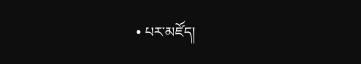• པར་མཛོད།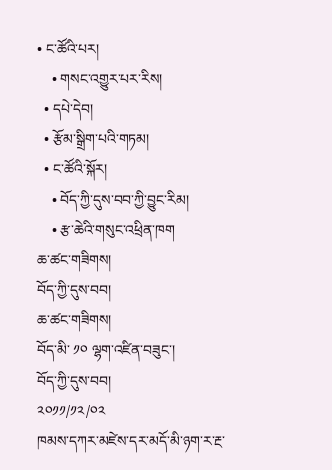• ང་ཚོའི་པར།
    • གསང་འགྱུར་པར་རིས།
  • དཔེ་དེབ།
  • རྩོམ་སྒྲིག་པའི་གཏམ།
  • ང་ཚོའི་སྐོར།
    • བོད་ཀྱི་དུས་བབ་ཀྱི་བྱུང་རིམ།
    • རྩ་ཆེའི་གསུང་འཕྲིན་ཁག
ཆ་ཚང་གཟིགས།
བོད་ཀྱི་དུས་བབ།
ཆ་ཚང་གཟིགས།
བོད་མི་ ༡༠ ལྷག་འཛིན་བཟུང་།
བོད་ཀྱི་དུས་བབ།
༢༠༡༡/༡༢/༠༢
ཁམས་དཀར་མཛེས་དར་མདོ་མི་ཉག་ར་རྔ་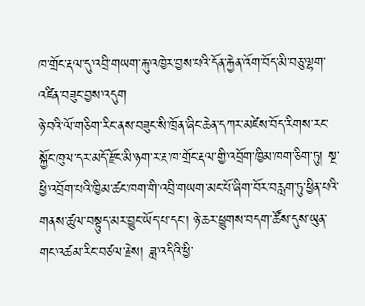ཁ་གྲོང་རྡལ་དུ་འབྲི་གཡག་རྐུ་འཁྱེར་བྱས་པའི་དོན་རྐྱེན་འོག་བོད་མི་བཅུ་ལྷག་འཛིན་བཟུང་བྱས་འདུག
ཉེ་བའི་ལོ་གཅིག་རིང་ནས་བཟུང་སི་ཁྲོན་ཞིང་ཆེན་དཀར་མཛེས་བོད་རིགས་རང་སྐྱོང་ཁུལ་དར་མདོ་རྫོང་མི་ཉག་ར་རྔ་ཁ་གྲོང་རྡལ་གྱི་འབྲོག་ཁྱིམ་ཁག་ཅིག་ཏུ། སྔ་ཕྱི་འབྲོག་པའི་ཁྱིམ་ཚང་ཁག་གི་འབྲི་གཡག་མང་པོ་ཞིག་བོར་བརླག་ཏུ་ཕྱིན་པའི་གནས་ཚུལ་བསྟུད་མར་བྱུང་ཡོད་པ་དང་། ཉེ་ཆར་ཕྱུགས་བདག་ཚོས་དུས་ཡུན་གང་འཚམ་རིང་བཙལ་རྗེས། ཟླ་འདིའི་ཕྱི་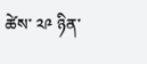ཚེས་ ༢༩ ཉིན་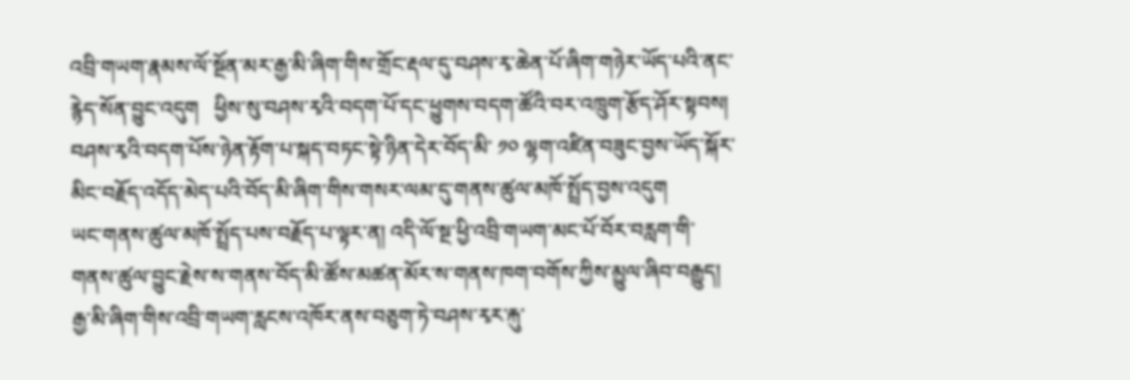འབྲི་གཡག་རྣམས་ལོ་སྔོན་མར་རྒྱ་མི་ཞིག་གིས་གྲོང་རྡལ་དུ་བཤས་རྭ་ཆེན་པོ་ཞིག་གཉེར་ཡོད་པའི་ནང་རྙེད་སོན་བྱུང་འདུག   ཕྱིས་སུ་བཤས་རྭའི་བདག་པོ་དང་ཕྱུགས་བདག་ཚོའི་བར་འཁྲུག་རྩོད་ཤོར་སྟབས། བཤས་རྭའི་བདག་པོས་ཉེན་རྟོག་པ་སྐད་བཏང་སྟེ་ཉིན་དེར་བོད་མི་ ༡༠ ལྷག་འཛིན་བཟུང་བྱས་ཡོད་སྐོར་མིང་བརྗོད་འདོད་མེད་པའི་བོད་མི་ཞིག་གིས་གསར་ལམ་དུ་གནས་ཚུལ་མཁོ་སྤྲོད་བྱས་འདུག
ཡང་གནས་ཚུལ་མཁོ་སྤྲོད་པས་བརྗོད་པ་ལྟར་ན། འདི་ལོ་སྔ་ཕྱི་འབྲི་གཡག་མང་པོ་བོར་བརླག་གི་གནས་ཚུལ་བྱུང་རྗེས་ས་གནས་བོད་མི་ཚོས་མཚན་མོར་ས་གནས་ཁག་བགོས་ཀྱིས་མྱུལ་ཞིབ་བརྒྱུད། རྒྱ་མི་ཞིག་གིས་འབྲི་གཡག་རླངས་འཁོར་ནས་བཅུག་ཏེ་བཤས་རྭར་རྐུ་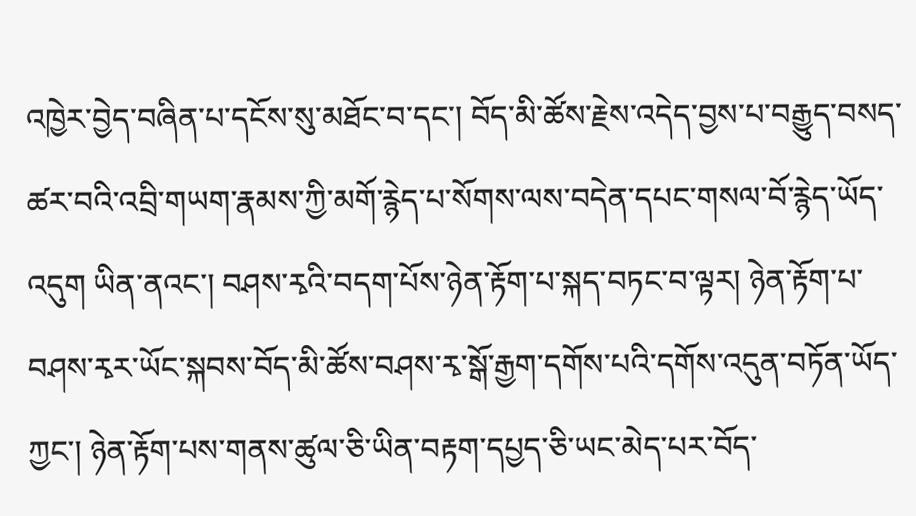འཁྱེར་བྱེད་བཞིན་པ་དངོས་སུ་མཐོང་བ་དང་། བོད་མི་ཚོས་རྗེས་འདེད་བྱས་པ་བརྒྱུད་བསད་ཚར་བའི་འབྲི་གཡག་རྣམས་ཀྱི་མགོ་རྙེད་པ་སོགས་ལས་བདེན་དཔང་གསལ་བོ་རྙེད་ཡོད་འདུག ཡིན་ནའང་། བཤས་རྭའི་བདག་པོས་ཉེན་རྟོག་པ་སྐད་བཏང་བ་ལྟར། ཉེན་རྟོག་པ་བཤས་རྭར་ཡོང་སྐབས་བོད་མི་ཚོས་བཤས་རྭ་སྒོ་རྒྱག་དགོས་པའི་དགོས་འདུན་བཏོན་ཡོད་ཀྱང་། ཉེན་རྟོག་པས་གནས་ཚུལ་ཅི་ཡིན་བརྟག་དཔྱད་ཅི་ཡང་མེད་པར་བོད་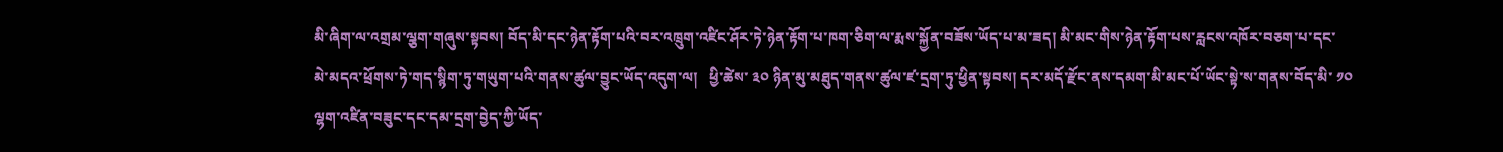མི་ཞིག་ལ་འགྲམ་ལྕག་གཞུས་སྟབས། བོད་མི་དང་ཉེན་རྟོག་པའི་བར་འཁྲུག་འཛིང་ཤོར་ཏེ་ཉེན་རྟོག་པ་ཁག་ཅིག་ལ་རྨས་སྐྱོན་བཟོས་ཡོད་པ་མ་ཟད། མི་མང་གིས་ཉེན་རྟོག་པས་རླངས་འཁོར་བཅག་པ་དང་མེ་མདའ་ཕྲོགས་ཏེ་གད་སྙིག་ཏུ་གཡུག་པའི་གནས་ཚུལ་བྱུང་ཡོད་འདུག་ལ།   ཕྱི་ཚེས་ ༣༠ ཉིན་མུ་མཐུད་གནས་ཚུལ་ཛ་དྲག་ཏུ་ཕྱིན་སྟབས། དར་མདོ་རྫོང་ནས་དམག་མི་མང་པོ་ཡོང་སྟེ་ས་གནས་བོད་མི་ ༡༠ ལྷག་འཛིན་བཟུང་དང་དམ་དྲག་བྱེད་ཀྱི་ཡོད་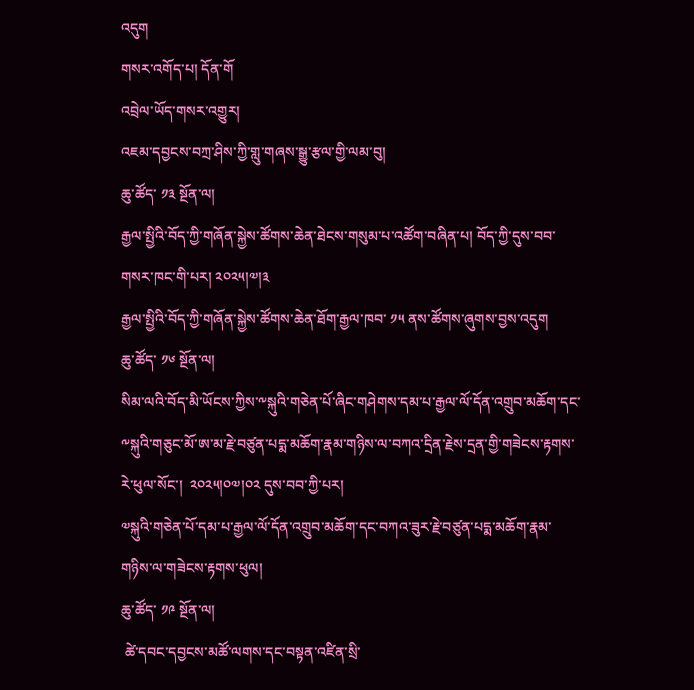འདུག
གསར་འགོད་པ། དོན་གོ
འབྲེལ་ཡོད་གསར་འགྱུར།
འཇམ་དབྱངས་བཀྲ་ཤིས་ཀྱི་གླུ་གཞས་སྒྱུ་རྩལ་གྱི་ལམ་བུ།
ཆུ་ཚོད་ ༡༣ སྔོན་ལ།
རྒྱལ་སྤྱིའི་བོད་ཀྱི་གཞོན་སྐྱེས་ཚོགས་ཆེན་ཐེངས་གསུམ་པ་འཚོག་བཞིན་པ། བོད་ཀྱི་དུས་བབ་གསར་ཁང་གི་པར། ༢༠༢༥།༧།༣
རྒྱལ་སྤྱིའི་བོད་ཀྱི་གཞོན་སྐྱེས་ཚོགས་ཆེན་ཐོག་རྒྱལ་ཁབ་ ༡༥ ནས་ཚོགས་ཞུགས་བྱས་འདུག
ཆུ་ཚོད་ ༡༦ སྔོན་ལ།
སིམ་ལའི་བོད་མི་ཡོངས་ཀྱིས་༸སྐུའི་གཅེན་པོ་ཞིང་གཤེགས་དམ་པ་རྒྱལ་ལོ་དོན་འགྲུབ་མཆོག་དང་༸སྐུའི་གཅུང་མོ་ཨ་མ་རྗེ་བཙུན་པདྨ་མཆོག་རྣམ་གཉིས་ལ་བཀའ་དྲིན་རྗེས་དྲན་གྱི་གཟེངས་རྟགས་རེ་ཕུལ་སོང་།  ༢༠༢༥།༠༧།༠༢ དུས་བབ་ཀྱི་པར།
༧སྐུའི་གཅེན་པོ་དམ་པ་རྒྱལ་ལོ་དོན་འགྲུབ་མཆོག་དང་བཀའ་ཟུར་རྗེ་བཙུན་པདྨ་མཆོག་རྣམ་གཉིས་ལ་གཟེངས་རྟགས་ཕུལ།
ཆུ་ཚོད་ ༡༩ སྔོན་ལ།
 ཚེ་དབང་དབྱངས་མཚོ་ལགས་དང་བསྟན་འཛིན་སྲི་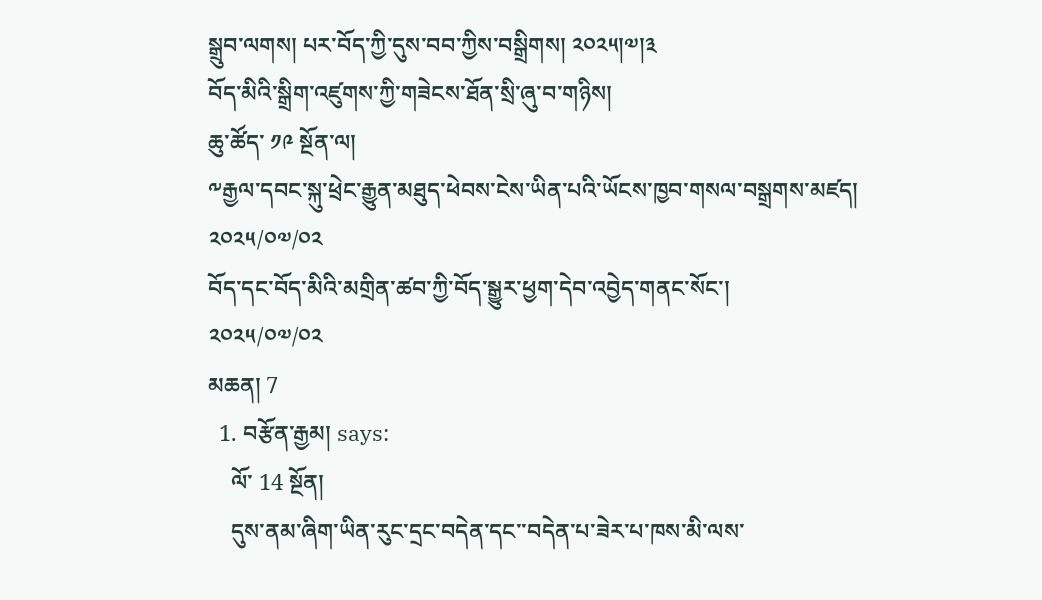སྒྲུབ་ལགས། པར་བོད་ཀྱི་དུས་བབ་ཀྱིས་བསྒྲིགས། ༢༠༢༥།༧།༣
བོད་མིའི་སྒྲིག་འཛུགས་ཀྱི་གཟེངས་ཐོན་སྲི་ཞུ་བ་གཉིས།
ཆུ་ཚོད་ ༡༩ སྔོན་ལ།
༸རྒྱལ་དབང་སྐུ་ཕྲེང་རྒྱུན་མཐུད་ཕེབས་ངེས་ཡིན་པའི་ཡོངས་ཁྱབ་གསལ་བསྒྲགས་མཛད།
༢༠༢༥/༠༧/༠༢
བོད་དང་བོད་མིའི་མགྲིན་ཚབ་ཀྱི་བོད་སྒྱུར་ཕྱག་དེབ་འབྱེད་གནང་སོང་།
༢༠༢༥/༠༧/༠༢
མཆན། 7
  1. བརྩོན་རྒྱམ། says:
    ལོ་ 14 སྔོན།
    དུས་ནམ་ཞིག་ཡིན་རུང་དྲང་བདེན་དང་་བདེན་པ་ཟེར་པ་ཁས་མི་ལས་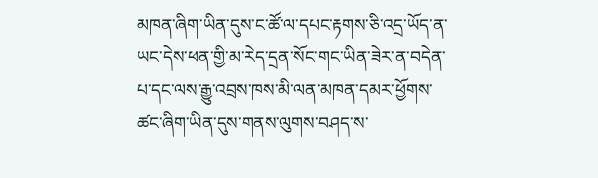མཁན་ཞིག་ཡིན་དུས་ང་ཚོ་ལ་དཔང་རྟགས་ཅི་འདྲ་ཡོད་ན་ཡང་དེས་ཕན་གྱི་མ་རེད་དྲན་སོང་གང་ཡིན་ཟེར་ན་བདེན་པ་དང་ལས་རྒྱུ་འབྲས་ཁས་མི་ལན་མཁན་དམར་ཕྱོགས་ཚང་ཞིག་ཡིན་དུས་གནས་ལུགས་བཤད་ས་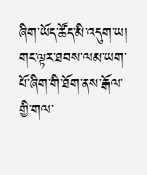ཞིག་ཡོད་ཚོད་མི་འདུག་ཡ།  གང་ལྟར་ཐབས་ལམ་ཡག་པོ་ཞིག་གི་ཐོག་ནས་རྒོལ་གྱི་གལ་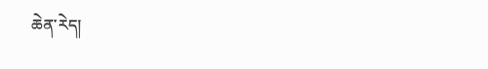ཆེན་རེད།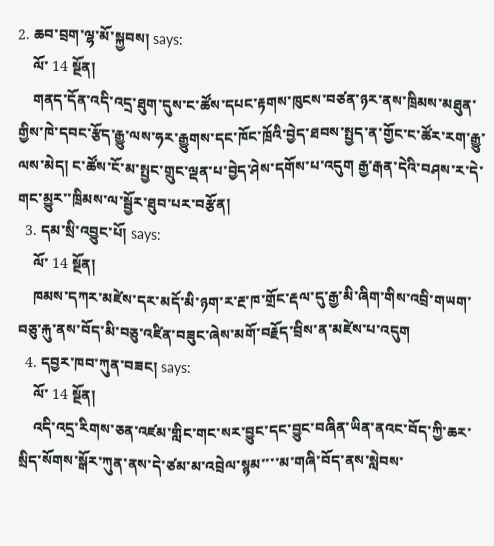2. ཆབ་བྲག་ལྷ་མོ་སྐྱབས། says:
    ལོ་ 14 སྔོན།
    གནད་དོན་འདི་འདྲ་ཐུག་དུས་ང་ཚོས་དཔང་རྟགས་ཁུངས་བཙན་ཉར་ནས་ཁྲིམས་མཐུན་གྱིས་ཁེ་དབང་རྩོད་རྒྱུ་ལས་ཧར་རྒྱུགས་དང་ཁོང་ཁྲོའི་བྱེད་ཐབས་སྤྱད་ན་གྱོང་ང་ཚོར་རག་རྒྱུ་ལས་མེད། ང་ཚོས་ངོ་མ་སྤྱང་གྲུང་ལྡན་པ་བྱེད་ཤེས་དགོས་པ་འདུག རྒྱ་རྒན་དེའི་བཤས་ར་དེ་གང་མྱུར་་ཁྲིམས་ལ་སྦྱོར་ཐུབ་པར་བརྩོན།
  3. དམ་སྲི་འབྱུང་པོ། says:
    ལོ་ 14 སྔོན།
    ཁམས་དཀར་མཛེས་དར་མདོ་མི་ཉག་ར་རྔ་ཁ་གྲོང་རྡལ་དུ་རྒྱ་མི་ཞིག་གིས་འབྲི་གཡག་བཅུ་རྐུ་ནས་བོད་མི་བཅུ་འཛིན་བཟུང་ཞེས་མགོ་བརྗོད་བྲིས་ན་མཛེས་པ་འདུག
  4. དབྱར་ཁབ་ཀུན་བཟང། says:
    ལོ་ 14 སྔོན།
    འདི་འདྲ་རིགས་ཅན་འཛམ་གླིང་གང་སར་བྱུང་དང་བྱུང་བཞིན་ཡིན་ནའང་བོད་ཀྱི་ཆར་སྲིད་སོགས་སྒོར་ཀུན་ནས་དེ་ཙམ་མ་འབྲེལ་སྙམ་་་་མ་གཞི་བོད་ནས་སླེབས་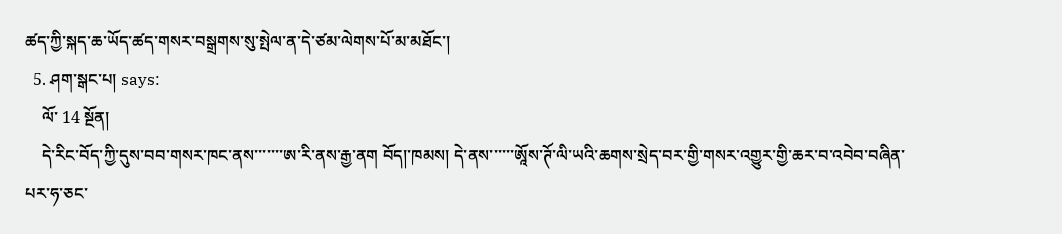ཚད་ཀྱི་སྐད་ཆ་ཡོད་ཚད་གསར་བསྒྲགས་སུ་སྤེལ་ན་དེ་ཙམ་ལེགས་པོ་མ་མཐོང་།
  5. ཤག་སྒང་པ། says:
    ལོ་ 14 སྔོན།
    དེ་རིང་བོད་ཀྱི་དུས་བབ་གསར་ཁང་ནས་་་་་་་ཨ་རི་ནས་རྒྱ་ནག བོད།་ཁམས། དེ་ནས་་་་་་ཨཱོས་ཊོ་ལི་ཡའི་ཆགས་སྲེད་བར་གྱི་གསར་འགྱུར་གྱི་ཆར་བ་འབེབ་བཞིན་པར་ཧ་ཅང་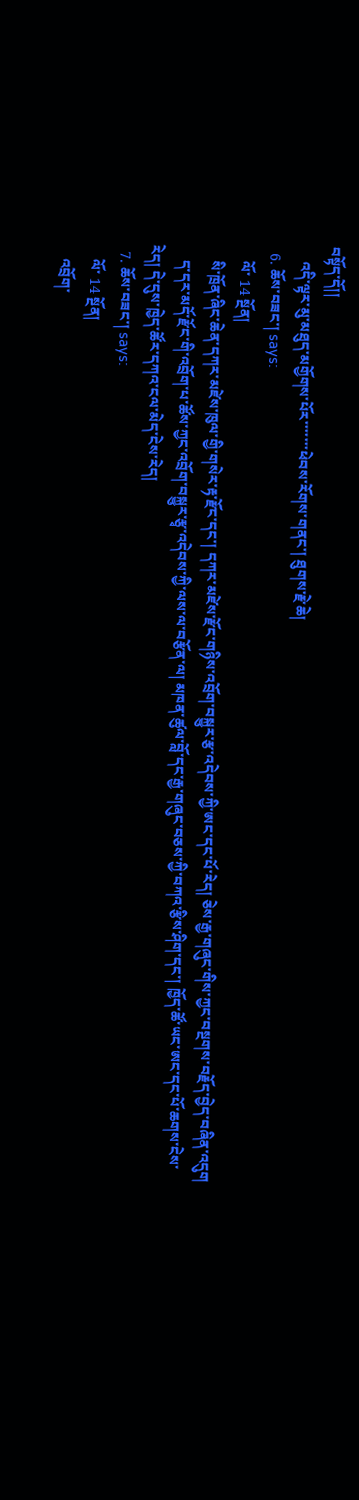བསྟོད་དོ།།
    འདི་ལྟར་མུ་མཐུད་མགྱོགས་པོར་་་་་་་ཕེབས་རོགས་གནང་། ཐུགས་རྗེ་ཆེ།
  6. ཆོས་བཟང་། says:
    ལོ་ 14 སྔོན།
    སི་ཁྲོན་ཞིང་ཆེན་དཀར་མཛེས་ཁུལ་གྱི་གསེར་རྟ་རྫོང་དང་། དཀར་མཛེས་རྫོང་གཉིས་འབྲོག་བསྐྱུར་རྩ་འདེབས་ཀྱི་ཨང་དང་པོ་རེད། ཅེས་རྒྱ་གཞུང་གིས་ཀྱང་བསྔགས་བརྗོད་བྱེད་བཞིན་འདུག
    ད་དར་མདོ་རྫོང་གི་འབྲོག་པ་ཚོས་ཀྱང་འབྲོག་བསྐྱུར་རྩྭ་འདེབས་ཀྱི་ལས་ལ་བརྩོན་ལ། མཁན་ཚུལ་བློ་དང་རྒྱ་གཞུང་བཅས་ཀྱི་བཀའ་རྩིས་ཤིག་དང་། ཁྱོད་ཚོ་ཡང་ཨང་དང་པོ་ཆགས་ངེས་རེད། དེ་དུས་ཁྱེད་ཚོར་དཀའ་ངལ་མེད་ངེས་རེད།
  7. ཆོས་བཟང་། says:
    ལོ་ 14 སྔོན།
    འབྲོག་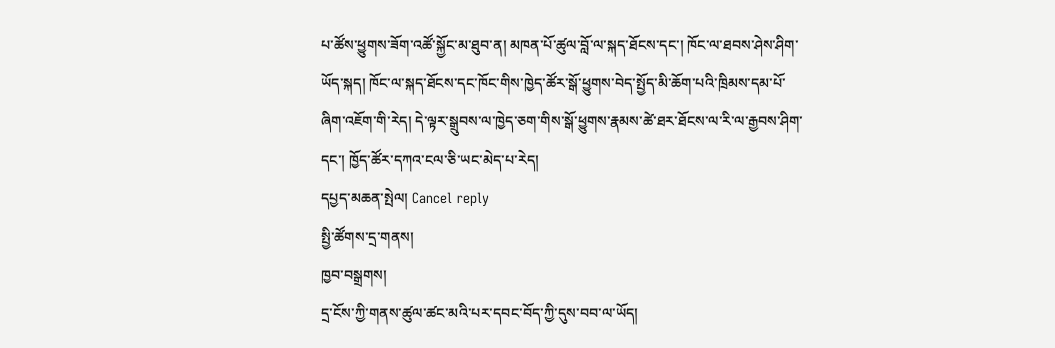པ་ཚོས་ཕྱུགས་ཟོག་འཚོ་སྐྱོང་མ་ཐུབ་ན། མཁན་པོ་ཚུལ་བློ་ལ་སྐད་ཐོངས་དང་། ཁོང་ལ་ཐབས་ཤེས་ཤིག་ཡོད་སྐད། ཁོང་ལ་སྐད་ཐོངས་དང་ཁོང་གིས་ཁྱེད་ཚོར་སྒོ་ཕྱུགས་བེད་སྤྱོད་མི་ཆོག་པའི་ཁྲིམས་དམ་པོ་ཞིག་འཇོག་གི་རེད། དེ་ལྟར་སྒྲུབས་ལ་ཁྱེད་ཅག་གིས་སྒོ་ཕྱུགས་རྣམས་ཚེ་ཐར་ཐོངས་ལ་རི་ལ་རྒྱབས་ཤིག་དང་། ཁྱོད་ཚོར་དཀའ་ངལ་ཅི་ཡང་མེད་པ་རེད།
དཔྱད་མཆན་སྤེལ། Cancel reply
སྤྱི་ཚོགས་དྲ་གནས།
ཁྱབ་བསྒྲགས།
དྲ་ངོས་ཀྱི་གནས་ཚུལ་ཚང་མའི་པར་དབང་བོད་ཀྱི་དུས་བབ་ལ་ཡོད།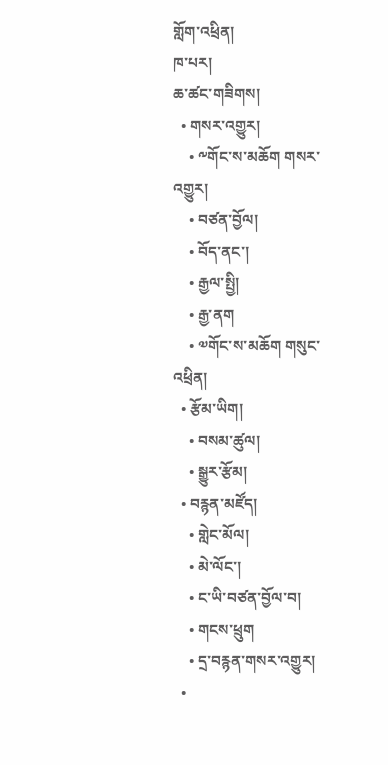གློག་འཕྲིན།
ཁ་པར།
ཆ་ཚང་གཟིགས།
  • གསར་འགྱུར།
    • ༸གོང་ས་མཆོག གསར་འགྱུར།
    • བཙན་བྱོལ།
    • བོད་ནང་།
    • རྒྱལ་སྤྱི།
    • རྒྱ་ནག
    • ༧གོང་ས་མཆོག གསུང་འཕྲིན།
  • རྩོམ་ཡིག།
    • བསམ་ཚུལ།
    • སྒྱུར་རྩོམ།
  • བརྙན་མཛོད།
    • གླེང་མོལ།
    • མེ་ལོང་།
    • ང་ཡི་བཙན་བྱོལ་བ།
    • གངས་ཕྲུག
    • དྲ་བརྙན་གསར་འགྱུར།
  •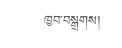ཁྱབ་བསྒྲགས།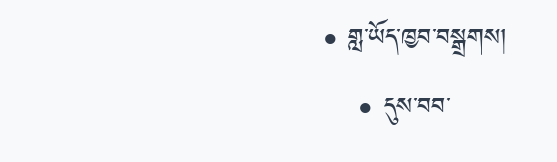• གླ་ཡོད་ཁྱབ་བསྒྲགས།
    • དུས་བབ་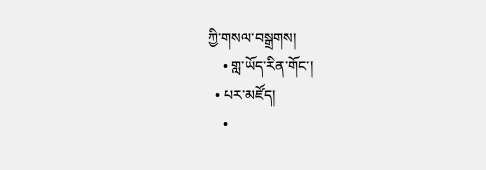ཀྱི་གསལ་བསྒྲགས།
    • གླ་ཡོད་རིན་གོང་།
  • པར་མཛོད།
    •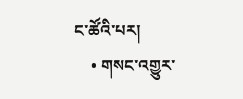ང་ཚོའི་པར།
    • གསང་འགྱུར་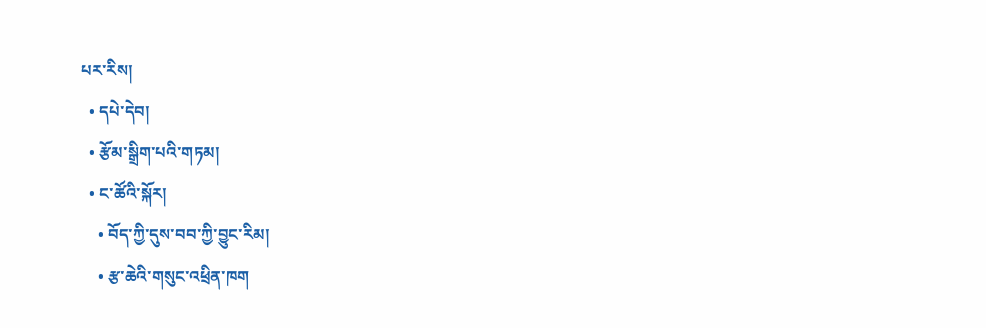པར་རིས།
  • དཔེ་དེབ།
  • རྩོམ་སྒྲིག་པའི་གཏམ།
  • ང་ཚོའི་སྐོར།
    • བོད་ཀྱི་དུས་བབ་ཀྱི་བྱུང་རིམ།
    • རྩ་ཆེའི་གསུང་འཕྲིན་ཁག